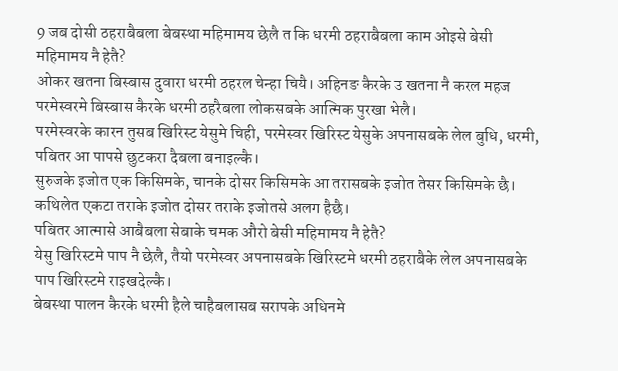9 जब दोसी ठहराबैबला बेबस्था महिमामय छेलै त कि धरमी ठहराबैबला काम ओइसे बेसी महिमामय नै हेतै?
ओकर खतना बिस्बास दुवारा धरमी ठहरल चेन्हा चियै। अहिनङ कैरके उ खतना नै करल महज परमेस्वरमे बिस्बास कैरके धरमी ठहरैबला लोकसबके आत्मिक पुरखा भेलै।
परमेस्वरके कारन तुसब खिरिस्ट येसुमे चिही, परमेस्वर खिरिस्ट येसुके अपनासबके लेल बुधि, धरमी, पबितर आ पापसे छुटकरा दैबला बनाइल्कै।
सुरुजके इजोत एक किसिमके, चानके दोसर किसिमके आ तरासबके इजोत तेसर किसिमके छै। कथिलेत एकटा तराके इजोत दोसर तराके इजोतसे अलग हैछै।
पबितर आत्मासे आबैबला सेबाके चमक औरो बेसी महिमामय नै हेतै?
येसु खिरिस्टमे पाप नै छेलै, तैयो परमेस्वर अपनासबके खिरिस्टमे धरमी ठहराबैके लेल अपनासबके पाप खिरिस्टमे राइखदेल्कै।
बेबस्था पालन कैरके धरमी हैले चाहैबलासब सरापके अधिनमे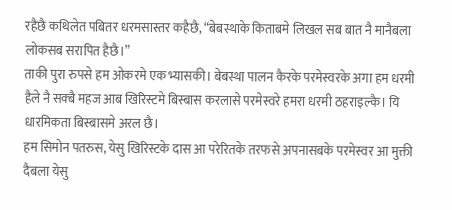रहैछै कथिलेत पबितर धरमसास्तर कहैछै, “बेबस्थाके किताबमे लिखल सब बात नै मानैबला लोकसब सरापित हैछै।”
ताकी पुरा रुपसे हम ओकरमे एक भ्यासकी। बेबस्था पालन कैरके परमेस्वरके अगा हम धरमी हैले नै सक्बै महज आब खिरिस्टमे बिस्बास करलासे परमेस्वरे हमरा धरमी ठहराइल्कै। यि धारमिकता बिस्बासमे अरल छै।
हम सिमोन पतरुस, येसु खिरिस्टके दास आ परेरितके तरफसे अपनासबके परमेस्वर आ मुक्ती दैबला येसु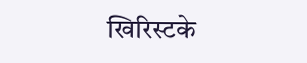खिरिस्टके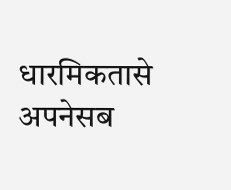धारमिकतासे अपनेसब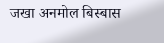जखा अनमोल बिस्बास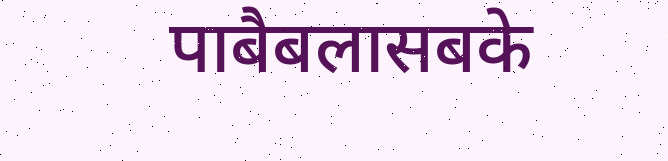पाबैबलासबके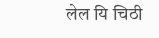लेल यि चिठी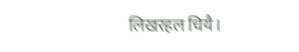लिखरहल चियै।